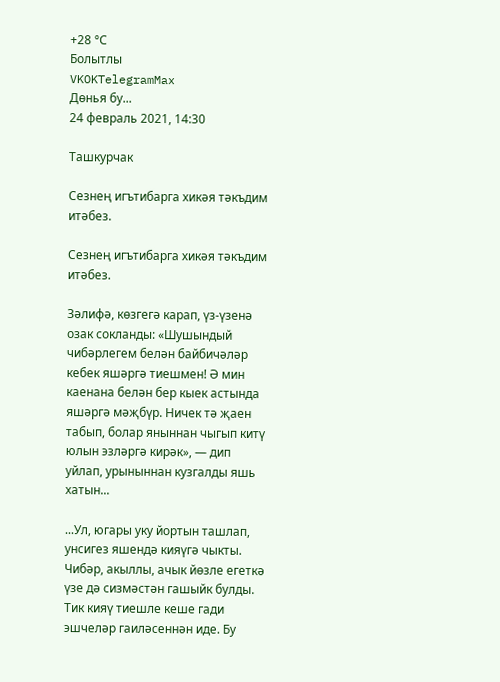+28 °С
Болытлы
VKOKTelegramMax
Дөнья бу...
24 февраль 2021, 14:30

Ташкурчак

Сезнең игътибарга хикәя тәкъдим итәбез.

Сезнең игътибарга хикәя тәкъдим итәбез.

Зәлифә, көзгегә карап, үз-үзенә озак сокланды: «Шушындый чибәрлегем белән байбичәләр кебек яшәргә тиешмен! Ә мин каенана белән бер кыек астында яшәргә мәҗбүр. Ничек тә җаен табып, болар яныннан чыгып китү юлын эзләргә кирәк», — дип уйлап, урыныннан кузгалды яшь хатын...

...Ул, югары уку йортын ташлап, унсигез яшендә кияүгә чыкты. Чибәр, акыллы, ачык йөзле егеткә үзе дә сизмәстән гашыйк булды. Тик кияү тиешле кеше гади эшчеләр гаиләсеннән иде. Бу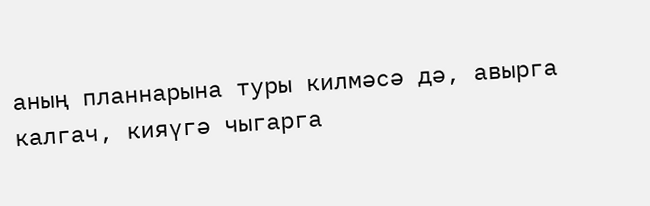аның планнарына туры килмәсә дә, авырга калгач, кияүгә чыгарга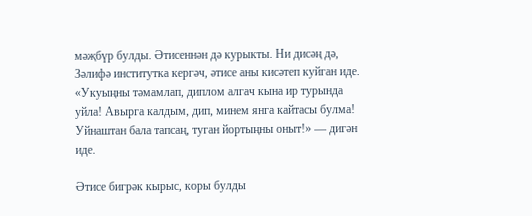мәҗбүр булды. Әтисеннән дә курыкты. Ни дисәң дә, Зәлифә институтка кергәч, әтисе аны кисәтеп куйган иде. «Укуыңны тәмамлап, диплом алгач кына ир турында уйла! Авырга калдым, дип, минем янга кайтасы булма! Уйнаштан бала тапсаң, туган йортыңны оныт!» — дигән иде.

Әтисе бигрәк кырыс, коры булды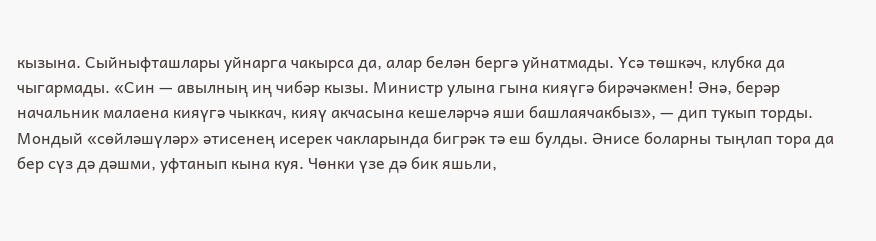кызына. Сыйныфташлары уйнарга чакырса да, алар белән бергә уйнатмады. Үсә төшкәч, клубка да чыгармады. «Син — авылның иң чибәр кызы. Министр улына гына кияүгә бирәчәкмен! Әнә, берәр начальник малаена кияүгә чыккач, кияү акчасына кешеләрчә яши башлаячакбыз», — дип тукып торды. Мондый «сөйләшүләр» әтисенең исерек чакларында бигрәк тә еш булды. Әнисе боларны тыңлап тора да бер сүз дә дәшми, уфтанып кына куя. Чөнки үзе дә бик яшьли,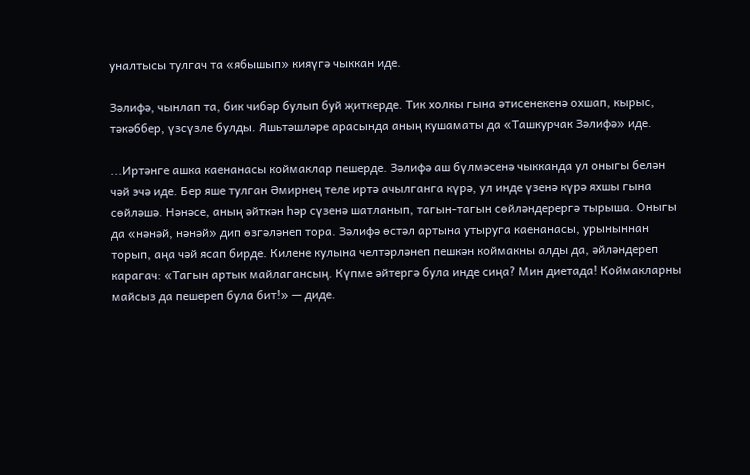уналтысы тулгач та «ябышып» кияүгә чыккан иде.

Зәлифә, чынлап та, бик чибәр булып буй җиткерде. Тик холкы гына әтисенекенә охшап, кырыс, тәкәббер, үзсүзле булды. Яшьтәшләре арасында аның кушаматы да «Ташкурчак Зәлифә» иде.

...Иртәнге ашка каенанасы коймаклар пешерде. Зәлифә аш бүлмәсенә чыкканда ул оныгы белән чәй эчә иде. Бер яше тулган Әмирнең теле иртә ачылганга күрә, ул инде үзенә күрә яхшы гына сөйләшә. Нәнәсе, аның әйткән һәр сүзенә шатланып, тагын-тагын сөйләндерергә тырыша. Оныгы да «нәнәй, нәнәй» дип өзгәләнеп тора. Зәлифә өстәл артына утыруга каенанасы, урыныннан торып, аңа чәй ясап бирде. Килене кулына челтәрләнеп пешкән коймакны алды да, әйләндереп карагач: «Тагын артык майлагансың. Күпме әйтергә була инде сиңа? Мин диетада! Коймакларны майсыз да пешереп була бит!» — диде.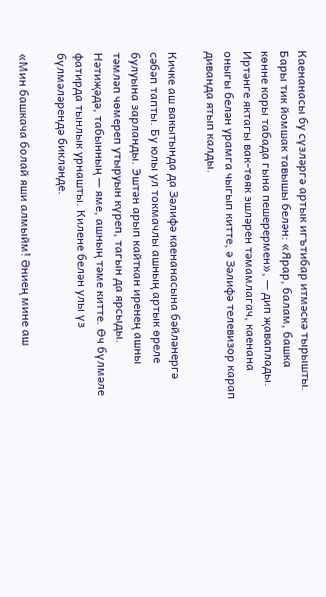Каенанасы бу сүзләргә артык игътибар итмәскә тырышты. Бары тик йомшак тавышы белән: «Ярар, балам, башка көнне коры табада гына пешерермен», — дип җаваплады.
Иртәнге яктагы вак-төяк эшләрен тәмамлагач, каенана оныгы белән урамга чыгып китте, ә Зәлифә телевизор карап диванда ятып калды.

Кичке аш вакытында да Зәлифә каенанасына бәйләнергә сәбәп тапты. Бу юлы ул токмачлы ашның артык өреле булуына зарланды. Эштән арып кайткан иренең ашны тәмләп чөмереп утыруын күреп, тагын да ярсыды. Нәтиҗәдә, табынның — яме, ашның тәме китте. Өч бүлмәле фатирда тынлык урнашты. Килене белән улы үз бүлмәләрендә бикләнде.

«Мин башкача болай яши алмыйм! Әниең мине аш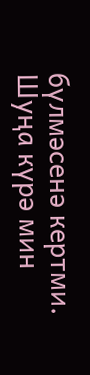бүлмәсенә кертми. Шуңа күрә мин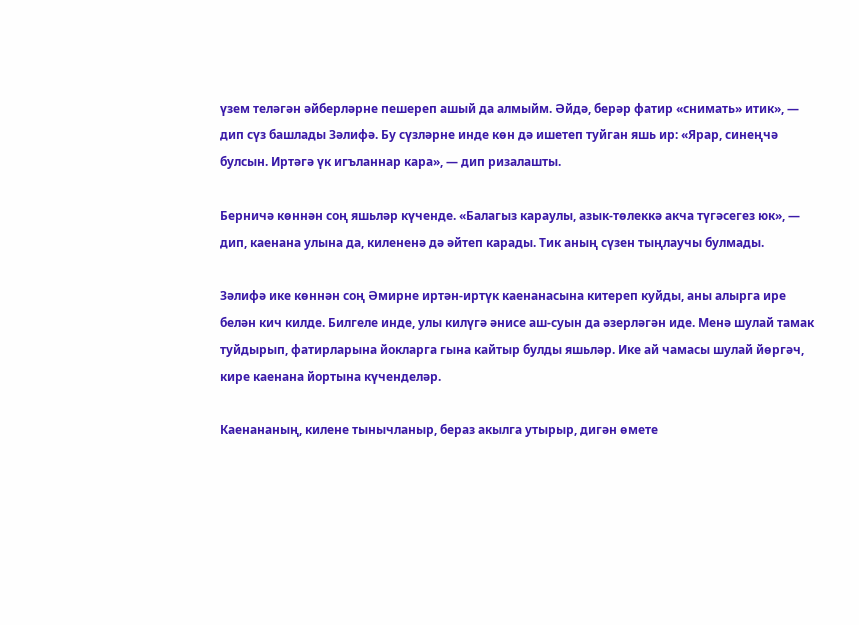үзем теләгән әйберләрне пешереп ашый да алмыйм. Әйдә, берәр фатир «снимать» итик», — дип сүз башлады Зәлифә. Бу сүзләрне инде көн дә ишетеп туйган яшь ир: «Ярар, синеңчә булсын. Иртәгә үк игъланнар кара», — дип ризалашты.

Берничә көннән соң яшьләр күченде. «Балагыз караулы, азык-төлеккә акча түгәсегез юк», — дип, каенана улына да, килененә дә әйтеп карады. Тик аның сүзен тыңлаучы булмады.

Зәлифә ике көннән соң Әмирне иртән-иртүк каенанасына китереп куйды, аны алырга ире белән кич килде. Билгеле инде, улы килүгә әнисе аш-суын да әзерләгән иде. Менә шулай тамак туйдырып, фатирларына йокларга гына кайтыр булды яшьләр. Ике ай чамасы шулай йөргәч, кире каенана йортына күченделәр.

Каенананың, килене тынычланыр, бераз акылга утырыр, дигән өмете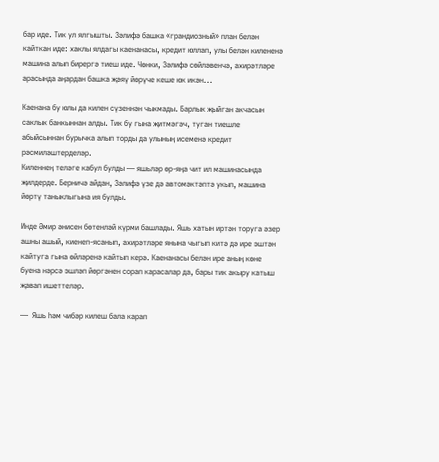бар иде. Тик ул ялгышты. Зәлифә башка «грандиозный» план белән кайткан иде: хаклы ялдагы каенанасы, кредит юллап, улы белән килененә машина алып бирергә тиеш иде. Чөнки, Зәлифә сөйләвенчә, ахирәтләре арасында аңардан башка җәяү йөрүче кеше юк икән...

Каенана бу юлы да килен сүзеннән чыкмады. Барлык җыйган акчасын саклык банкыннан алды. Тик бу гына җитмәгәч, туган тиешле абыйсыннан бурычка алып торды да улының исеменә кредит рәсмиләштерделәр.
Киленнең теләге кабул булды — яшьләр өр-яңа чит ил машинасында җилдерде. Берничә айдан, Зәлифә үзе дә автомәктәптә укып, машина йөртү таныклыгына ия булды.

Инде Әмир әнисен бөтенләй күрми башлады. Яшь хатын иртән торуга әзер ашны ашый, киенеп-ясанып, ахирәтләре янына чыгып китә дә ире эштән кайтуга гына өйләренә кайтып керә. Каенанасы белән ире аның көне буена нәрсә эшләп йөргәнен сорап карасалар да, бары тик акыру катыш җавап ишеттеләр.

—  Яшь һәм чибәр килеш бала карап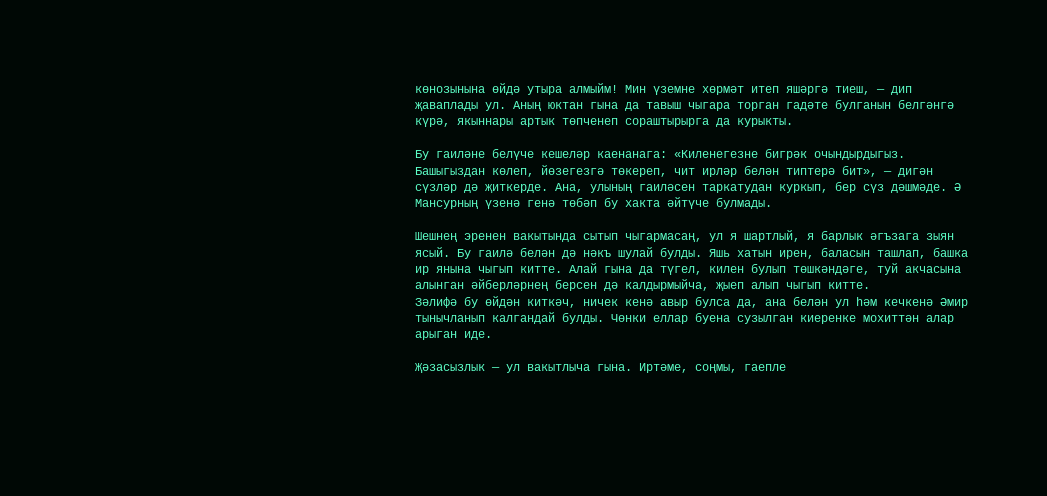көнозынына өйдә утыра алмыйм! Мин үземне хөрмәт итеп яшәргә тиеш, — дип җаваплады ул. Аның юктан гына да тавыш чыгара торган гадәте булганын белгәнгә күрә, якыннары артык төпченеп сораштырырга да курыкты.

Бу гаиләне белүче кешеләр каенанага: «Киленегезне бигрәк очындырдыгыз. Башыгыздан көлеп, йөзегезгә төкереп, чит ирләр белән типтерә бит», — дигән сүзләр дә җиткерде. Ана, улының гаиләсен таркатудан куркып, бер сүз дәшмәде. Ә Мансурның үзенә генә төбәп бу хакта әйтүче булмады.

Шешнең эренен вакытында сытып чыгармасаң, ул я шартлый, я барлык әгъзага зыян ясый. Бу гаилә белән дә нәкъ шулай булды. Яшь хатын ирен, баласын ташлап, башка ир янына чыгып китте. Алай гына да түгел, килен булып төшкәндәге, туй акчасына алынган әйберләрнең берсен дә калдырмыйча, җыеп алып чыгып китте.
Зәлифә бу өйдән киткәч, ничек кенә авыр булса да, ана белән ул һәм кечкенә Әмир тынычланып калгандай булды. Чөнки еллар буена сузылган киеренке мохиттән алар арыган иде.

Җәзасызлык — ул вакытлыча гына. Иртәме, соңмы, гаепле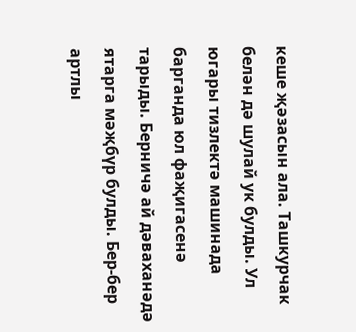кеше җәзасын ала. Ташкурчак белән дә шулай ук булды. Ул югары тизлектә машинада барганда юл фаҗигасенә тарыды. Берничә ай дәваханәдә ятарга мәҗбүр булды. Бер-бер артлы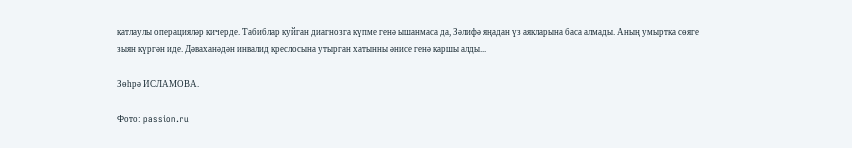катлаулы операцияләр кичерде. Табиблар куйган диагнозга күпме генә ышанмаса да, Зәлифә яңадан үз аякларына баса алмады. Аның умыртка сөяге зыян күргән иде. Дәваханәдән инвалид креслосына утырган хатынны әнисе генә каршы алды...

Зөһрә ИСЛАМОВА.

Фото: passion.ru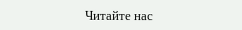Читайте нас